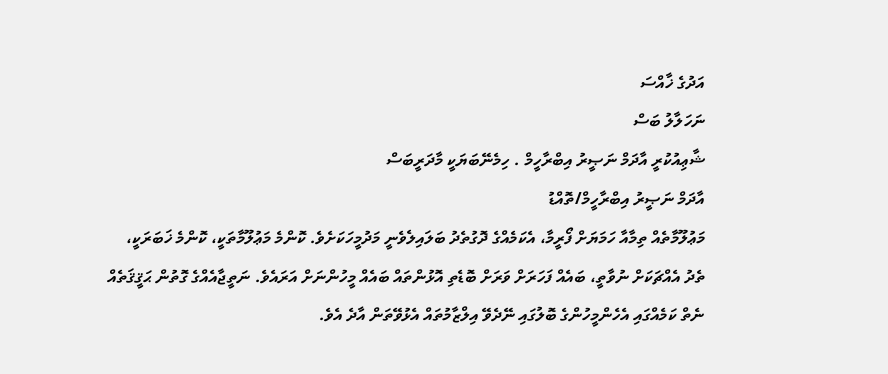އަދުގެ ޚާއްސަ
ނަހަލާލު ބަސް
ޝާޢިއުކުރީ އާދަމް ނަޞީރު އިބްރާހީމް . ހިމެނޭބަޔަކީ މާދަރީބަސް
އާދަމް ނަޞީރު އިބްރާހީމް/ތޮއްޑު
މަޢުލޫމާތެއް ތިމާއާ ހަމަޔަށް ފޯރީމާ، އެކަމެއްގެ ދޮގުތެދު ބަލައިލެވެނީ މަދުމީހަކަށެވެ. ކޮންމެ މަޢުލޫމާތަކީ، ކޮންމެ ޚަބަރަކީ، ތެދު އެއްޗަކަށް ނުވާތީ، ބައެއް ފަހަރަށް ވަރަށް ބޮޑެތި އޮޅުންތައް ބައެއް މީހުންނަށް އަރައެވެ. ނަތީޖާއެއްގެ ގޮތުން ޙަޤީޤަތެއް ނެތް ކަމެއްގައި އެހެންމީހުންގެ ބޮލުގައި ނޭދެވޭ އިލްޒާމުތައް އެޅުވޭތަން އާދެ އެވެ.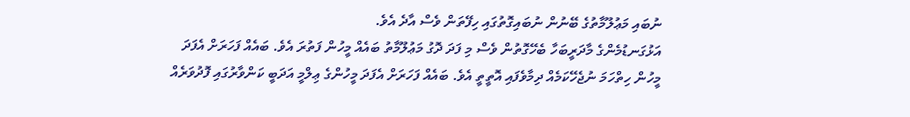ނުބައި މަޢުލޫމާތުގެ ބޭނުން ނުބައިގޮތުގައި ހިފޭތަން ވެސް އާދެ އެވެ.
އަޅުގަނޑުމެންގެ މާދަރީބަހާ ބެހޭގޮތުން ވެސް މި ފަދަ ދޮގު މަޢުލޫމާތު ބައެއް މީހުން ފަތުރަ އެވެ. ބައެއް ފަހަރަށް އެފަދަ މީހުން ހިތްހަމަ ނުޖެހޭކަމެއް ދިމާވެފައި އޮތީތީ އެވެ. ބައެއް ފަހަރަށް އެފަދަ މީހުންގެ ޢިލްމީ އަދަބީ ކަންވާރުގައި ފޮދުވަރެއް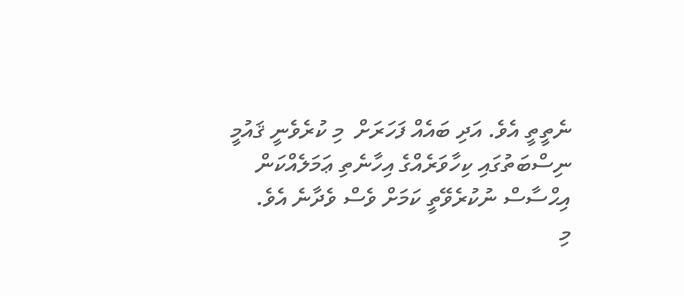ނެތީތީ އެވެ. އަދި ބައެއް ފަހަރަށް  މި ކުރެވެނީ ޤައުމީ ނިސްބަތުގައި ކިހާވަރެއްގެ އިހާނެތި ޢަމަލެއްކަން އިޙްސާސް ނުކުރެވޭތީ ކަމަށް ވެސް ވެދާނެ އެވެ.
މި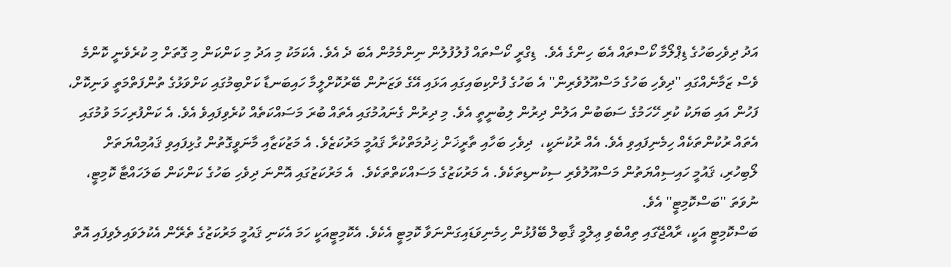އަދު ދިވެހިބަހުގެ ޑިޕްލޯމާ ކޯސްތައް އެބަ ހިންގެ އެވެ.  ޑިގްރީ ކޯސްތައް ފުލުފުލުން ނިންމެމުން އެބަ ދެ އެވެ. އެކަމަކު މި އަދު މި ކަންކަން މި ގޮތަށް މި ކުރެވެނީ ކޮންމެ ވެސް ޒަމާނެއްގައި ''ދިވެހި ބަހުގެ މަސްއޫލުވެރިން'' އެ ބަހުގެ ފުށްކިބައިގައި އަޅައި އޭގެ ވަޒަނުން ބޭރުކޮށްލީމާ ހައިބަނޑާ ކަށްބިމުގައި ކަށްވަޅުގެ ތުންފަތްމަތީ ވަނިކޮށް، ފަހުން އައި ބަޔަކު ކުރި ހޭހަމުގެ ސަބަބުން އަލުން ދިރުން ލިބުނީތީ އެވެ. މި ދިރުން ގެނައުމުގައި އެތައް ބުރަ މަސައްކަތެއް ކުރެވިފައިވެ އެވެ. އެ ކަންފުރިހަމަ ވުމުގައި އެތައް ރުކުންތަކެއް ހިމެނިފައިވި އެވެ. އެއް ރުކުނަކީ،  ދިވެހި ބަހާއި ތާރީޚަށް ޚިދުމަތްކުރާ ޤައުމީ މަރުކަޒެވެ. އެ މަޒުކަޒާއި މާނަވީގޮތުން ގުޅިފައިވި ޤައުމިއްޔަތަށް ލޯބިހުރި، ޤައުމީ ހައިސިއްޔަތުން މަސްއޫލުވެރި ސިކުނޑިތަކެވެ. އެ މަރުކަޒުގެ މަސައްކަތްތަކެވެ.  އެ މަރުކަޒުގައި އޮންނަ ދިވެހި ބަހުގެ ކަންކަން ބަލަހައްޓާ ކޮމިޓީ، ނުވަތަ ''ބަސްކޮމިޓީ'' އެވެ.
ބަސްކޮމިޓީ އަކީ، ރާއްޖޭގައި ތިއްބެވި ޢިލްމީ ޤާބިލް ބޭފުޅުން ހިމެނިވަޑައިގަންނަވާ ކޮމިޓީ އެކެވެ. އެކޮމިޓީއަކީ ހަމަ އެކަނި ޤައުމީ މަރުކަޒުގެ ތެރޭން އެކުލަވައިލެވިފައި އޮތް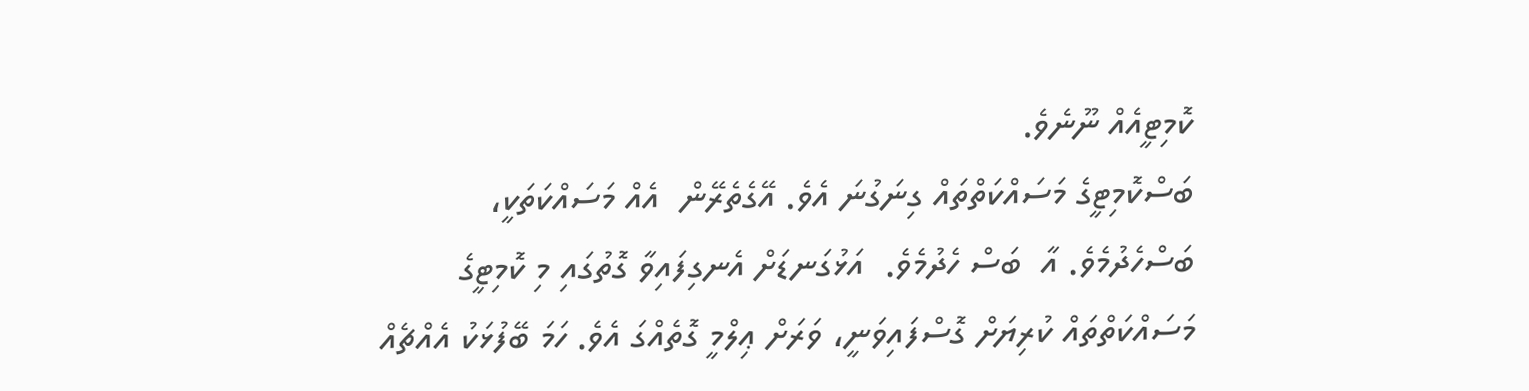ކޮމިޓީއެއް ނޫނެވެ.
ބަސްކޮމިޓީގެ މަސައްކަތްތައް ގިނަގުނަ އެވެ. އޭގެތެރޭން  އެއް މަސައްކަތަކީ، ބަސްހެދުމެވެ. އާ  ބަސް ހެދުމެވެ.  އަޅުގަނޑަށް އެނގިފައިވާ ގޮތުގައި މި ކޮމިޓީގެ މަސައްކަތްތައް ކުރިޔަށް ގޮސްފައިވަނީ، ވަރަށް ޢިލްމީ ގޮތެއްގަ އެވެ. ހަމަ ބޭފުޅަކު އެއްޗެއް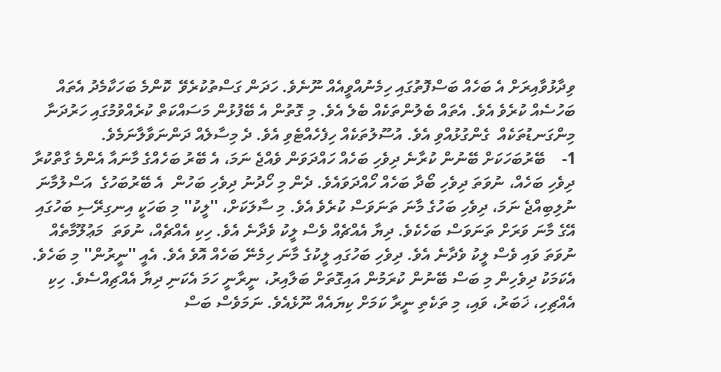ވިދާޅުވާއިރަށް އެ ބަހެއް ބަސްފޮތުގައި ހިމެނުއްވީއެއް ނޫނެވެ. ހަދަން ގަސްތުކުރެވޭ  ކޮންމެ ބަހަކާމެދު އެތައް ބަހުސެއް ކުރެވެ އެވެ. އެތައް ބެލުންތަކެއް ބެލެ އެވެ. މި ގޮތުން އެ ބޭފުޅުން މަސައްކަތް ކުރެއްވުމުގައި ހަރުދަނާ މިންގަނޑުތަކެއް  ގެންގުޅުއްވި އެވެ. އުސޫލުތަކެއް ހިފެހެއްޓެވި އެވެ. ދެ މިސާލެއް ދަންނަވާލާނަމެވެ.
1-    ބޭރުބަހަކަށް ބޭނުން ކުރާނެ ދިވެހި ބަހެއް ހައްދަވަން ވެއްޖެ ނަމަ، އެ ބޭރު ބަހެއްގެ މާނައާ އެންމެ ގާތްކުރާ ދިވެހި ބަހެއް، ނުވަތަ ދިވެހި ބޯދާ ބަހެއް ހޯއްދަވައެވެ. ދެން މި ހޯދުނު ދިވެހި ބަހުން  އެ ބޭރުބަހުގެ  އަސްލުމާނަ ނުލިބިއްޖެ ނަމަ، ދިވެހި ބަހުގެ މާނަ ތަނަވަސް ކުރެވެ އެވެ. މި ސާލަކަށް، ''ލީކު'' މި ބަހަކީ އިނގިރޭސި ބަހުގައި އޭގެ މާނަ ވަރަށް ތަނަވަސް ބަހެކެވެ. ދިޔާ އެއްޗެއް ވެސް ލީކު ވެދާނެ އެވެ. ހިކި އެއްޗެއް، ނުވަތަ  މަޢުލޫމާތެއް ނުވަތަ ވައި ވެސް ލީކު ވެދާނެ އެވެ. ދިވެހި ބަހުގައި ލީކުގެ މާނަ ހިމެނޭ ބަހެއް އޮވެ އެވެ. އެއީ ''ނީރުން'' މި ބަހެވެ. އެކަމަކު ދިވެހިން މި ބަސް ބޭނުން ކުރަމުން އައިގޮތަށް ބަލާއިރު، ނީރާނީ ހަމަ އެކަނި ދިޔާ އެއްޗިއްސެވެ. ހިކި އެއްޗިހި، ޚަބަރު، ވައި، މި ތަކެތި ނީރާ ކަމަށް ކިޔައެއް ނޫޅެއެވެ. ނަމަވެސް ބަސް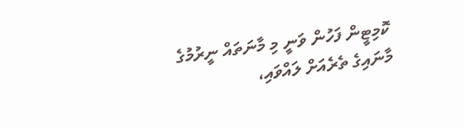ކޮމިޓީން ފަހުން ވަނީ މި މާނަތައް ނީރުމުގެ މާނައިގެ ތެރެއަށް ލައްވައި،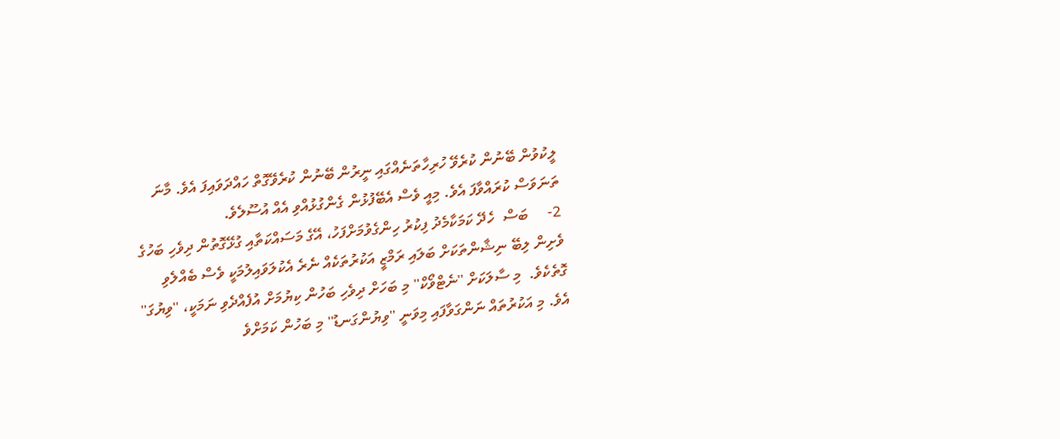ލީކުވުން ބޭނުން ކުރެވޭ ހުރިހާތަނެއްގައި ނީރުން ބޭނުން ކުރެވޭގޮތް ހައްދަވައިފަ އެވެ. މާނަ ތަނަވަސް ކުރައްވާފަ އެވެ. މިއީ ވެސް އެބޭފުޅުން ގެންގުޅުއްވި އެއް އުސޫލެވެ.
2-     ބަސް  ހެދޭ ކަމަކާމެދު ފިކުރު ހިންގެވުމަށްފަހު، އޭގެ މަސައްކަތާއި ގުޅޭގޮތުން ދިވެހި ބަހުގެ ވެށިން ލިބޭ ނިޝާންތަކަށް ބަލައި ރަމްޒީ އަކުރުތަކެއް ނެރެ އެކުލަވައިލުމަކީ ވެސް ބެއްލެވި ގޮތެކެވެ.  މި ސާލަކަށް ''ނެޓްވޯކް'' މި ބަހަށް ދިވެހި ބަހުން ކިޔުމަށް އުފެއްދެވި ނަމަކީ، ''ވިޔުގަ'' އެވެ. މި އަކުރުތައް ނަންގަވާފައި މިވަނީ ''ވިޔުންގަނޑު'' މި ބަހުން ކަމަށްވެ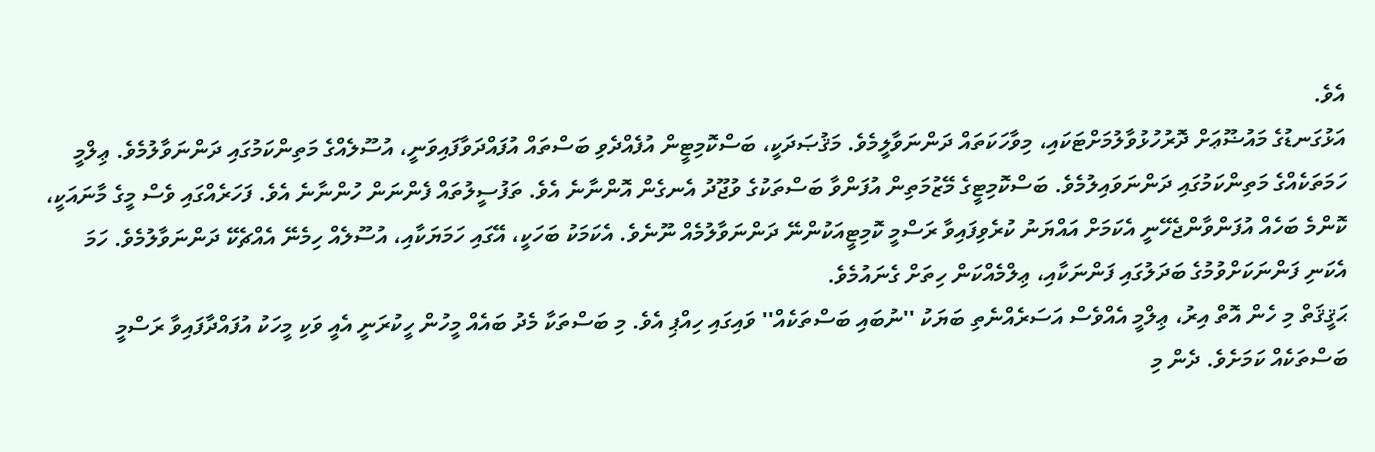އެވެ.
އަޅުގަނޑުގެ މައުޟޫޢަށް ދޮރުހުޅުވާލުމަށްޓަކައި، މިވާހަކަތައް ދަންނަވާލީމެވެ. މަޤުޞަދަކީ، ބަސްކޮމިޓީން އުފެއްދެވި ބަސްތައް އުފައްދަވާފައިވަނީ، އުސޫލެއްގެ މަތިންކަމުގައި ދަންނަވާލުމެވެ. ޢިލްމީ  ހަމަތަކެއްގެ މަތިންކަމުގައި ދަންނަވައިލުމެވެ. ބަސްކޮމިޓީގެ މޭޒުމަތިން އުފަންވާ ބަސްތަކުގެ ވުޖޫދު އެނގެން އޮންނާނެ އެވެ. ތަފުސީލުތައް ފެންނަން ހުންނާނެ އެވެ. ފަހަރެއްގައި ވެސް މީގެ މާނައަކީ، ކޮންމެ ބަހެއް އުފަންވާންޖެހޭނީ އެކަމަށް އައްޔަނު ކުރެވިފައިވާ ރަސްމީ ކޮމިޓީއަކުންނޭ ދަންނަވާލުމެއް ނޫނެވެ. އެކަމަކު ބަހަކީ، އޭގައި ހަމަޔަކާއި، އުސޫލެއް ހިމެނޭ އެއްޗެކޭ ދަންނަވާލުމެވެ. ހަމަ އެކަނި ފަންނަކަށްވުމުގެ ބަދަލުގައި ފަންނަކާއި، ޢިލްމެއްކަން ހިތަށް ގެނައުމެވެ.
ޙަޤީޤަތް މި ހެން އޮތް އިރު، ޢިލްމީ އެއްވެސް އަސަރެއްނެތި ބަޔަކު ''ނުބައި ބަސްތަކެއް'' ވައިގައި ހިއްޕި އެވެ. މި ބަސްތަކާ މެދު ބައެއް މީހުން ހީކުރަނީ އެއީ ވަކި މީހަކު އުފައްދާފައިވާ ރަސްމީ ބަސްތަކެއް ކަމަށެވެ. ދެން މި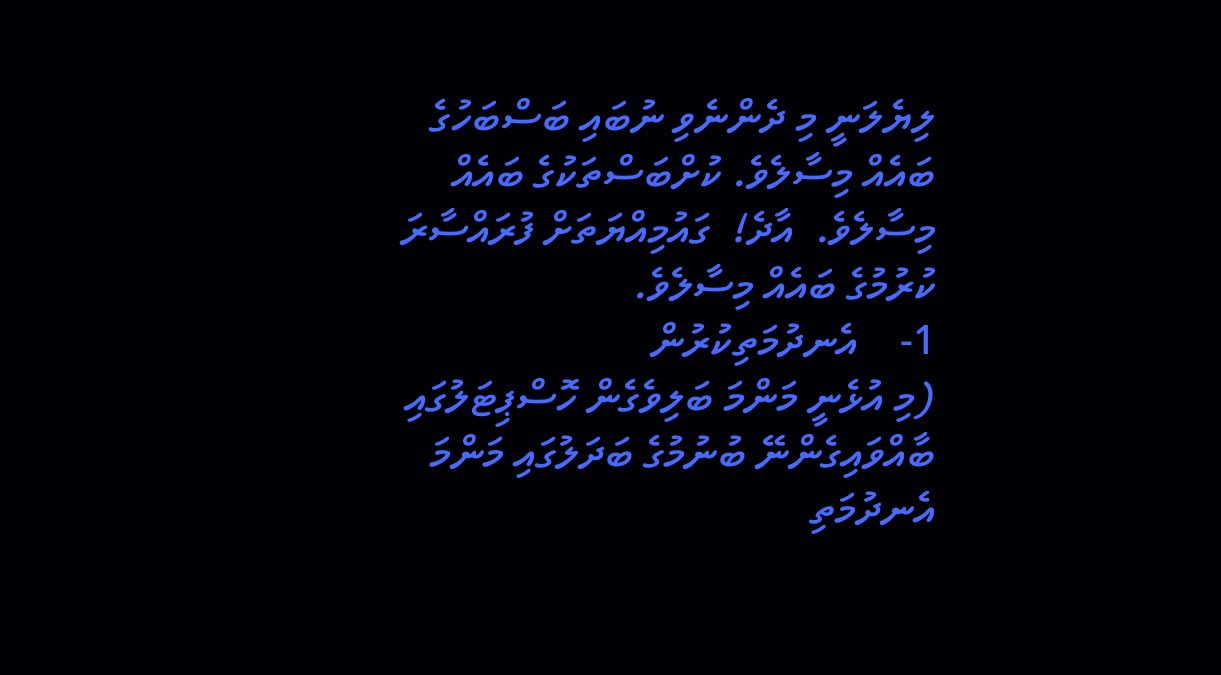ލިޔެލަނީ މި ދެންނެވި ނުބައި ބަސްބަހުގެ ބައެއް މިސާލެވެ. ކުށްބަސްތަކުގެ ބައެއް މިސާލެވެ.  އާދެ!  ގައުމިއްޔަތަށް ފުރައްސާރަ ކުރުމުގެ ބައެއް މިސާލެވެ.
1-    އެނދުމަތިކުރުން
(މި އުޅެނީ މަންމަ ބަލިވެގެން ހޮސްޕިޓަލުގައި ބާއްވައިގެންނޭ ބުނުމުގެ ބަދަލުގައި މަންމަ އެނދުމަތި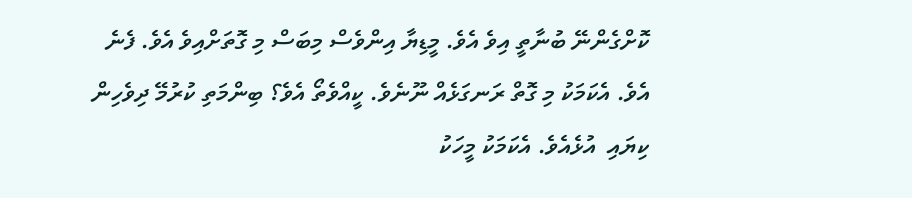ކޮށްގެންނޭ ބުނާތީ އިވެ އެވެ. މީޑިޔާ އިންވެސް މިބަސް މި ގޮތަށްއިވެ އެވެ. ފެނެ އެވެ. އެކަމަކު މި ގޮތް ރަނގަޅެއް ނޫނެވެ. ކީއްވެތޯ އެވެ؟ ބިންމަތި ކުރުމޭ ދިވެހިން ކިޔައި  އުޅެއެވެ. އެކަމަކު މީހަކު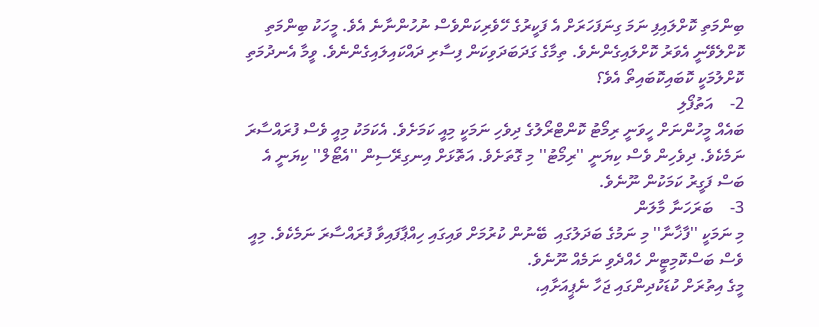ބިންމަތި ކޮށްލައިފި ނަމަ ގިނަފަހަރަށް އެ ފަކީރުގެ ހޭވެރިކަންވެސް ނުހުންނާނެ އެވެ. މީހަކު ބިންމަތި ކޮށްލެވޭނީ އެވަރު ކޮށްލައިގެންނެވެ. ތިމާގެ ގަދަބަދަވިކަން ފިސާރި ދައްކައިލައިގެންނެވެ. ވީމާ އެނދުމަތި ކޮށްލުމަކީ ކޮބައިކޮބައިތޯ އެވެ؟
2-    އަތުފޯލި
ބައެއް މީހުންނަށް ހީވަނީ ރިމޯޓު ކޮންޓްރޯލުގެ ދިވެހި ނަމަކީ މިއީ ކަމަށެވެ. އެކަމަކު މިއީ ވެސް ފުރައްސާރަ ނަމެކެވެ. ދިވެހިން ވެސް ކިޔަނީ ''ރިމޯޓު'' މި ގޮތަށެވެ. އަތޮޅަށް އިނގިރޭސިން ''އެޓޯލް'' ކިޔަނީ އެ ބަސް ފަގީރު ކަމަކުން ނޫނެވެ.
3-    ބަރަހަނާ މާލަން
މި ނަމަކީ ''ފާޚާނާ'' މި ނަމުގެ ބަދަލުގައި  ބޭނުން ކުރުމަށް ވައިގައި ހިއްޕާފައިވާ ފުރައްސާރަ ނަމެކެވެ. މިއީ ވެސް ބަސްކޮމިޓީން ހެއްދެވި ނަމެއް ނޫނެވެ.
މީގެ އިތުރަށް ކުޑަކުދިންގައި ޖަހާ ނެޕީއަށާއި،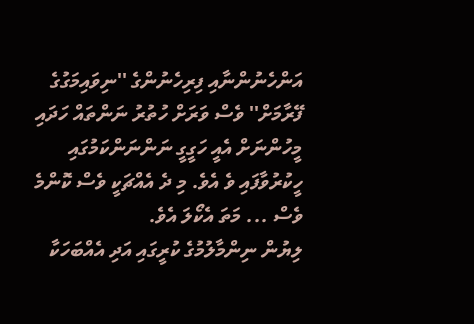އަންހެނުންނާއި ފިރިހެނުންގެ ''ނިވައިމަގުގެ ފޭރާމަށް'' ވެސް ވަރަށް ހުތުރު ނަންތައް ހަދައި މީހުންނަށް އެއީ ހަގީގީ ނަންނަންކަމުގައި ހީކުރުވާފައި ވެ އެވެ. މި ދެ އެއްޗަކީ ވެސް ކޮންމެ ވެސް ... މަތަ އެކޯލަ އެވެ.
ލިޔުން ނިންމާލުމުގެ ކުރީގައި އަދި އެއްބަހަކާ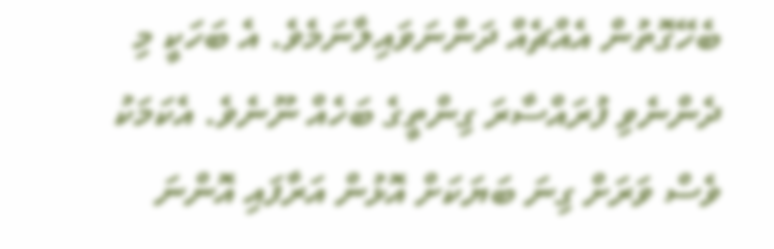ބެހޭގޮތުން އެއްޗެއް ދަންނަވައިލާނަމެވެ. އެ ބަހަކީ މި ދެންނެވި ފުރައްސާރަ ގިންތީގެ ބަހެއް ނޫނެވެ. އެކަމަކު ވެސް ވަރަށް ގިނަ ބަޔަކަށް އޮޅުން އަރާފައި އޮންނަ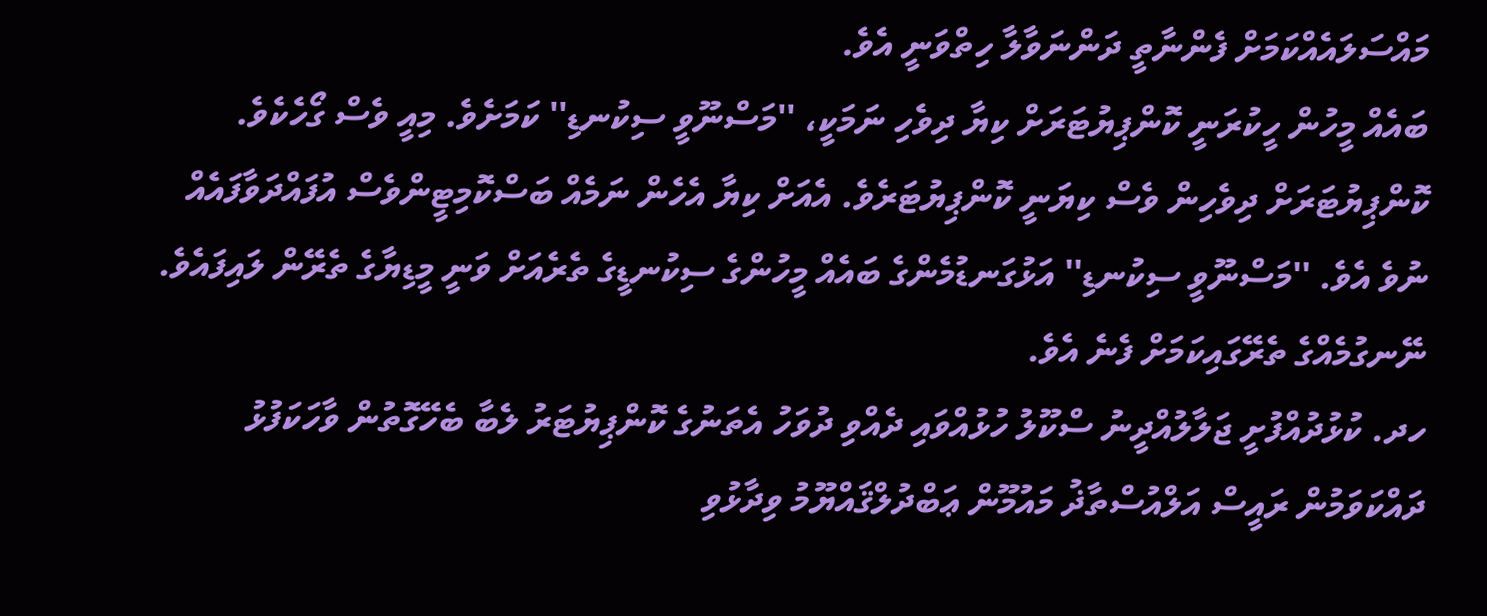މައްސަލައެއްކަމަށް ފެންނާތީ ދަންނަވާލާ ހިތްވަނީ އެވެ.
ބައެއް މީހުން ހީކުރަނީ ކޮންޕިޔުޓަރަށް ކިޔާ ދިވެހި ނަމަކީ، ''މަސްނޫވީ ސިކުނޑި'' ކަމަށެވެ. މިއީ ވެސް ގޯހެކެވެ. ކޮންޕިޔުޓަރަށް ދިވެހިން ވެސް ކިޔަނީ ކޮންޕިޔުޓަރެވެ. އެއަށް ކިޔާ އެހެން ނަމެއް ބަސްކޮމިޓީންވެސް އުފައްދަވާފައެއް ނުވެ އެވެ. ''މަސްނޫވީ ސިކުނޑި'' އަޅުގަނޑުމެންގެ ބައެއް މީހުންގެ ސިކުނޑީގެ ތެރެއަށް ވަނީ މީޑިޔާގެ ތެރޭން ލައިފައެވެ. ނޭނގުމެއްގެ ތެރޭގައިކަމަށް ފެނެ އެވެ.
ހދ. ކުޅުދުއްފުށީ ޖަލާލުއްދީނު ސްކޫލު ހުޅުއްވައި ދެއްވި ދުވަހު އެތަނުގެ ކޮންޕިޔުޓަރު ލެބާ ބެހޭގޮތުން ވާހަކަފުޅު ދައްކަވަމުން ރައީސް އަލްއުސްތާޛު މައުމޫން ޢަބްދުލްޤައްޔޫމު ވިދާޅުވި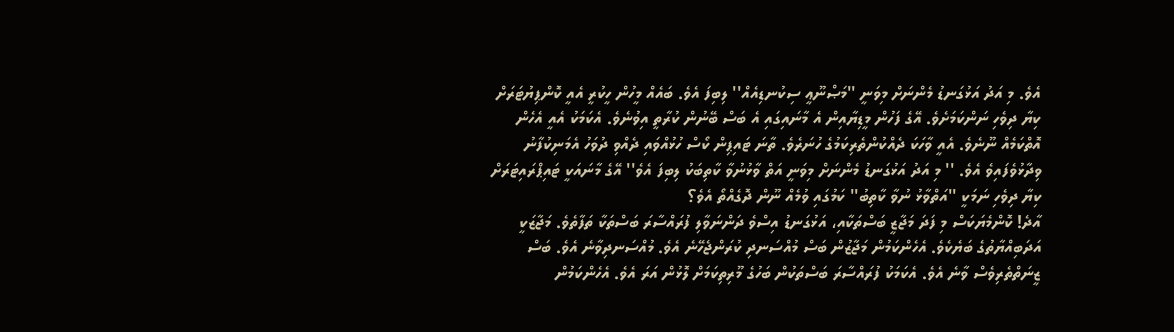އެވެ. މި އަދު އަޅުގަނޑު މެންނަށް މިވަނީ ''މަޞްނޫޢީ ސިކުނޑިއެއް'' ލިބިފަ އެވެ. ބައެއް މީހުން ހީކުރީ އެއީ ކޮންޕިޔުޓަރަށް ކިޔާ ދިވެހި ނަންކަމަށެވެ. އޭގެ ފަހުން މީޑިޔާއިން އެ މާނައިގައި އެ ބަސް ބޭނުން ކުރާތީ އިވުނެވެ. އެކަމަކު އެއީ އެހެން އޮތްކަމެއް ނޫނެވެ. އެއީ ވާހަކަ ދެއްކުންތެރިކަމުގެ ހުނަރެވެ. ތާނަ ޓައިޕިން ކޯސް ހުޅުއްވައި ދެއްވި ދުވަހު އެމަނިކުފާނު ވިދާޅުވެފައިވެ އެވެ. '' މި އަދު އަޅުގަނޑު މެންނަށް މިވަނީ އަތް ވާޅުނުވާ ކާތިބަކު ލިބިފަ އެވެ'' އޭގެ މާނައަކީ ޓައިޕްރައިޓަރަށް ކިޔާ ދިވެހި ނަމަކީ ''އަތްވާޅު ނުވާ ކާތިބު'' ކަމުގައި ވުމެއް ނޫން ދޮގެއްތޯ އެވެ؟
އާދެ! ކޮންމެޔަކަސް މި ފަދަ މަޖާޒީ ބަސްތަކާއި، އަޅުގަނޑު އިސްވެ ދަންނަވާލި ފުރައްސާރަ ބަސްތަކާ ތަފާތެވެ. މަޖާޒަކީ އަދަބިއްޔާތުގެ ބަޔެކެވެ. އެހެންކަމުން މަޖާޒުން ބަސް މުއްސަނދި ކުރަންޖެހޭނެ އެވެ. މުއްސަނދިވާނެ އެވެ. ބަސް ޒީނަތްތެރިވެސް ވާނެ އެވެ. އެކަމަކު ފުރައްސާރަ ބަސްތަކުން ބަހުގެ މޫރިތިކަމަށް ލޮޅުން އަރަ އެވެ. އެހެންކަމުން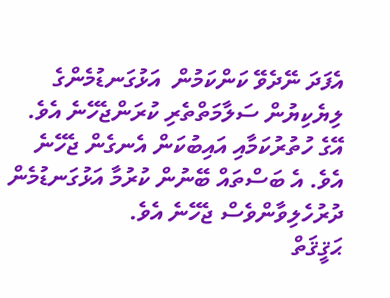އެފަދަ ނޭދެވޭ ކަންކަމުން  އަޅުގަނޑުމެންގެ ލިޔެކިޔުން ސަލާމަތްތެރި ކުރަންޖެހޭނެ އެވެ. އޭގެ ހުތުރުކަމާއި އައިބުކަން އެނގެން ޖެހޭނެ އެވެ. އެ ބަސްތައް ބޭނުން ކުރުމާ އަޅުގަނޑުމެން ދުރުހެލިވާންވެސް ޖެހޭނެ އެވެ.
ޙަޤީޤަތް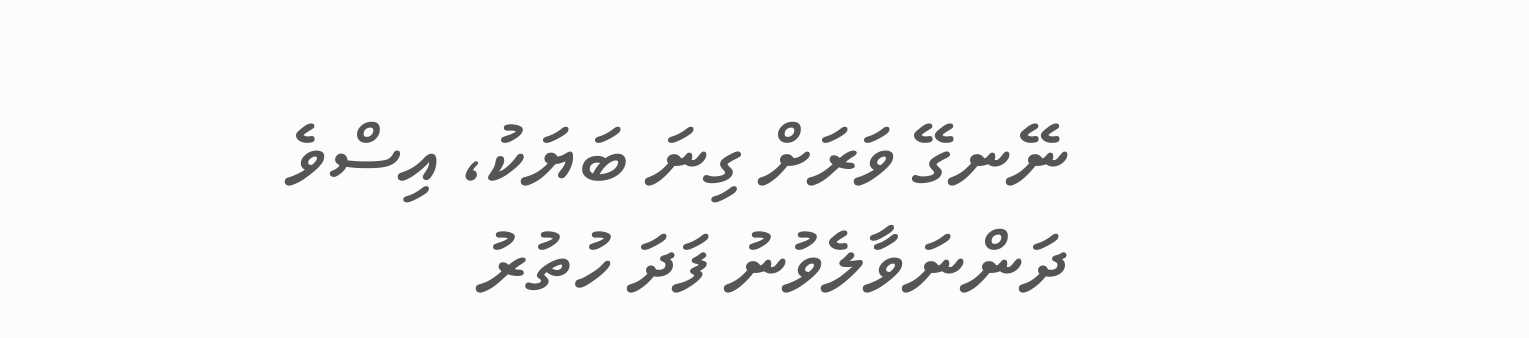ނޭނގޭ ވަރަށް ގިނަ ބަޔަކު، އިސްވެ ދަންނަވާލެވުނު ފަދަ ހުތުރު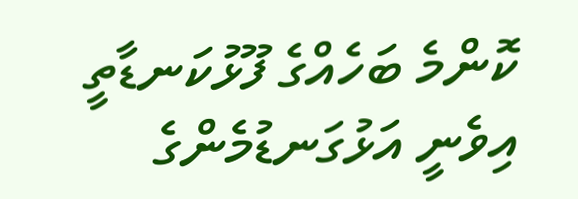ކޮންމެ ބަހެއްގެ ފޫޅުކަނޑާތީ އިވެނީ އަޅުގަނޑުމެންގެ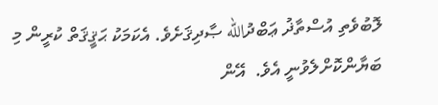ލޮބުވެތި އުސްތާޛު ޢަބްދުالله ޞާދިޤަށެވެ. އެކަމަކު ޙަޤީޤަތް ކުރީން މި ބަޔާންކޮށްލެވުނީ އެވެ.  އޭން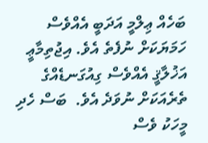ބަހެއް ޢިލްމީ އަދަބީ އެއްވެސް ހަމަޔަކަށް ނުފެތެ އެވެ. އިޖުތިމާޢީ އަޚުލާޤީ އެއްވެސް ގިއުގަނޑެއްގެ ތެރެއަކަށް ނުވަދެ އެވެ.  ބަސް ހެދި މީހަކު ވެސް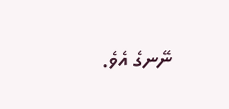ނޭނގެ އެވެ.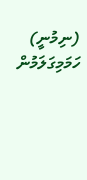(ނިމުނީ)
ހަމަމިގަލަމުން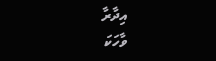އިދާރާ
ވާހަކަ